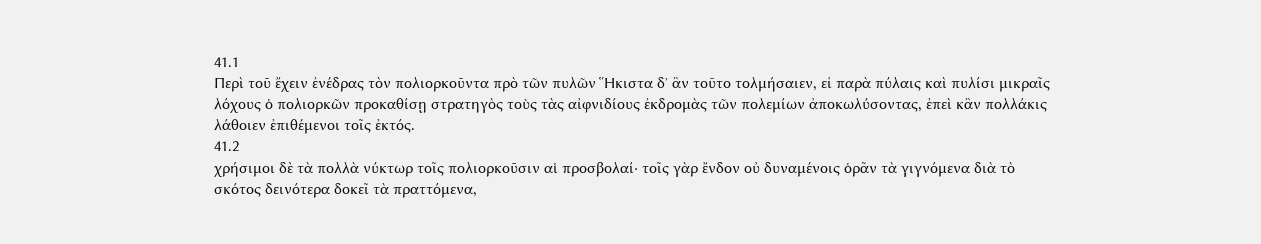41.1
Περὶ τοῦ ἔχειν ἐνέδρας τὸν πολιορκοῦντα πρὸ τῶν πυλῶν Ἥκιστα δʼ ἂν τοῦτο τολμήσαιεν, εἰ παρὰ πύλαις καὶ πυλίσι μικραῖς λόχους ὁ πολιορκῶν προκαθίσῃ στρατηγὸς τοὺς τὰς αἰφνιδίους ἐκδρομὰς τῶν πολεμίων ἀποκωλύσοντας, ἐπεὶ κἂν πολλάκις λάθοιεν ἐπιθέμενοι τοῖς ἐκτός.
41.2
χρήσιμοι δὲ τὰ πολλὰ νύκτωρ τοῖς πολιορκοῦσιν αἱ προσβολαί· τοῖς γὰρ ἔνδον οὐ δυναμένοις ὁρᾶν τὰ γιγνόμενα διὰ τὸ σκότος δεινότερα δοκεῖ τὰ πραττόμενα,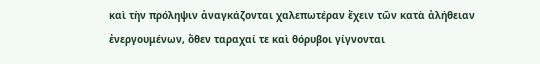καὶ τὴν πρόληψιν ἀναγκάζονται χαλεπωτέραν ἔχειν τῶν κατὰ ἀλήθειαν ἐνεργουμένων, ὅθεν ταραχαί τε καὶ θόρυβοι γίγνονται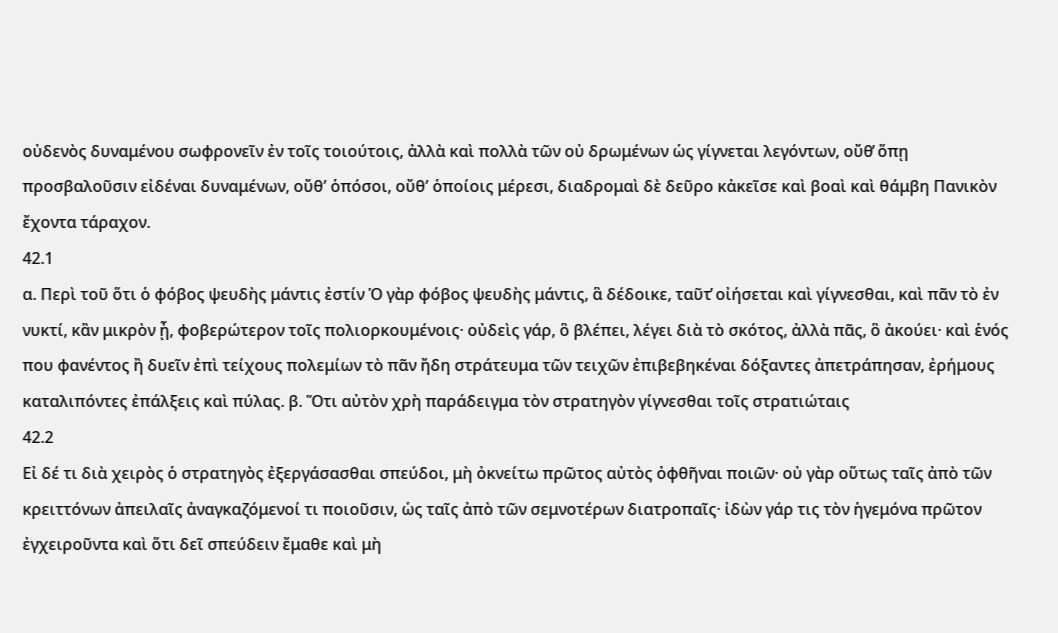οὐδενὸς δυναμένου σωφρονεῖν ἐν τοῖς τοιούτοις, ἀλλὰ καὶ πολλὰ τῶν οὐ δρωμένων ὡς γίγνεται λεγόντων, οὔθ̓ ὅπῃ προσβαλοῦσιν εἰδέναι δυναμένων, οὔθʼ ὁπόσοι, οὔθʼ ὁποίοις μέρεσι, διαδρομαὶ δὲ δεῦρο κἀκεῖσε καὶ βοαὶ καὶ θάμβη Πανικὸν ἔχοντα τάραχον.
42.1
α. Περὶ τοῦ ὅτι ὁ φόβος ψευδὴς μάντις ἐστίν Ὁ γὰρ φόβος ψευδὴς μάντις, ἃ δέδοικε, ταῦτ̓ οἰήσεται καὶ γίγνεσθαι, καὶ πᾶν τὸ ἐν νυκτί, κἂν μικρὸν ᾖ, φοβερώτερον τοῖς πολιορκουμένοις· οὐδεὶς γάρ, ὃ βλέπει, λέγει διὰ τὸ σκότος, ἀλλὰ πᾶς, ὃ ἀκούει· καὶ ἑνός που φανέντος ἢ δυεῖν ἐπὶ τείχους πολεμίων τὸ πᾶν ἤδη στράτευμα τῶν τειχῶν ἐπιβεβηκέναι δόξαντες ἀπετράπησαν, ἐρήμους καταλιπόντες ἐπάλξεις καὶ πύλας. β. Ὅτι αὐτὸν χρὴ παράδειγμα τὸν στρατηγὸν γίγνεσθαι τοῖς στρατιώταις
42.2
Εἰ δέ τι διὰ χειρὸς ὁ στρατηγὸς ἐξεργάσασθαι σπεύδοι, μὴ ὀκνείτω πρῶτος αὐτὸς ὀφθῆναι ποιῶν· οὐ γὰρ οὕτως ταῖς ἀπὸ τῶν κρειττόνων ἀπειλαῖς ἀναγκαζόμενοί τι ποιοῦσιν, ὡς ταῖς ἀπὸ τῶν σεμνοτέρων διατροπαῖς· ἰδὼν γάρ τις τὸν ἡγεμόνα πρῶτον ἐγχειροῦντα καὶ ὅτι δεῖ σπεύδειν ἔμαθε καὶ μὴ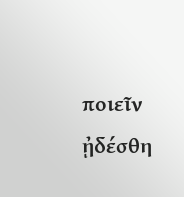ποιεῖν ᾐδέσθη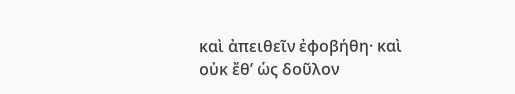καὶ ἀπειθεῖν ἐφοβήθη· καὶ οὐκ ἔθʼ ὡς δοῦλον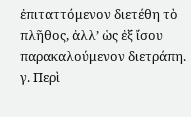ἐπιταττόμενον διετέθη τὸ πλῆθος, ἀλλʼ ὡς ἐξ ἴσου παρακαλούμενον διετράπη. γ. Περὶ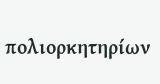πολιορκητηρίων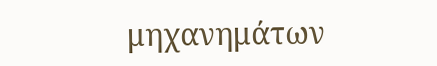μηχανημάτων